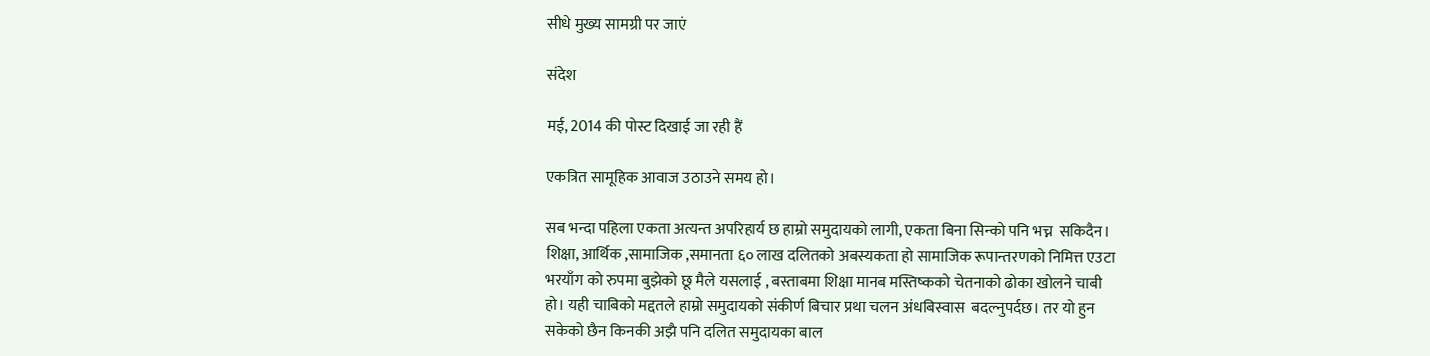सीधे मुख्य सामग्री पर जाएं

संदेश

मई, 2014 की पोस्ट दिखाई जा रही हैं

एकत्रित सामूहिक आवाज उठाउने समय हो।

सब भन्दा पहिला एकता अत्यन्त अपरिहार्य छ हाम्रो समुदायको लागी, एकता बिना सिन्को पनि भच्न  सकिदैन। शिक्षा, आर्थिक ,सामाजिक ,समानता ६० लाख दलितको अबस्यकता हो सामाजिक रूपान्तरणको निमित्त एउटा भरयाँग को रुपमा बुझेको छू मैले यसलाई , बस्ताबमा शिक्षा मानब मस्तिष्कको चेतनाको ढोका खोलने चाबी हो। यही चाबिको मद्दतले हाम्रो समुदायको संकीर्ण बिचार प्रथा चलन अंधबिस्वास  बदल्नुपर्दछ। तर यो हुन सकेको छैन किनकी अझै पनि दलित समुदायका बाल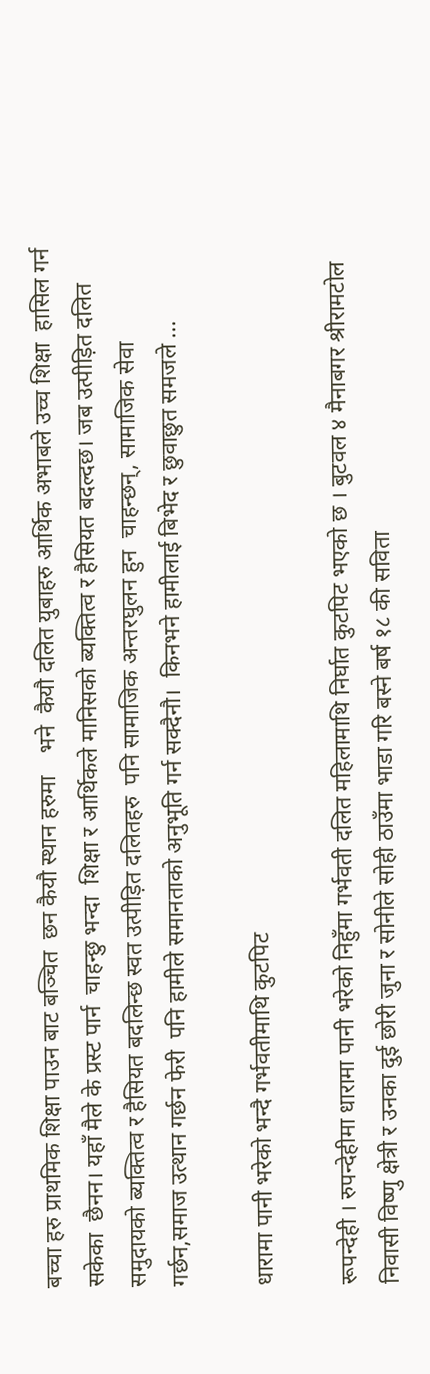बच्चा हरु प्राथमिक शिक्षा पाउन बाट बञ्चित  छन कैयौ स्थान हरुमा    भने  कैयौ दलित युबाहरु आर्थिक अभाबले उच्च शिक्षा  हासिल गर्न सकेका  छैनन। यहाँ मैले के प्रस्ट पार्न  चाहन्छु भन्दा  शिक्षा र आर्थिकले मानिसको ब्यक्तित्व र हैसियत बदल्दछ। जब उत्पीड़ित दलित समुदायको ब्यक्तित्व र हैसियत बदलिन्छ स्वत उत्पीड़ित दलितहरु  पनि सामाजिक अन्तरघुलन हुन  चाहन्छन्, सामाजिक सेवा गर्छन,समाज उत्थान गर्छन फेरी  पनि हामीले समानताको अनुभूति गर्न सक्दैनौ।  किनभने हामीलाई बिभेद र छुवाछुत समजले ...

धारामा पानी भरेको भन्दै गर्भवतीमाथि कुटपिट

रूपन्देही । रुपन्देहीमा धारामा पानी भरेको निहुँमा गर्भवती दलित महिलामाथि निर्घात कुटपिट भएको छ । बुटवल ४ मैनाबगर श्रीरामटोल निवासी विष्णु क्षेत्री र उनका दुई छोरी जुना र सोनीले सोही ठाउँमा भाडा गरि बस्ने बर्ष १८ की सविता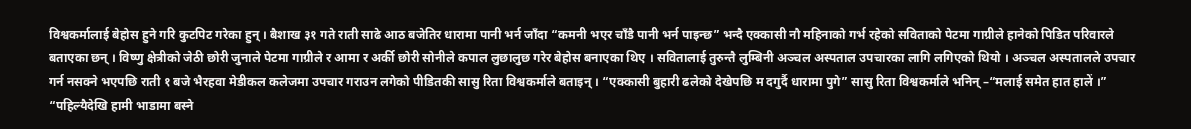विश्वकर्मालाई बेहोस हुने गरि कुटपिट गरेका हुन् । बैशाख ३१ गते राती साढे आठ बजेतिर धारामा पानी भर्न जाँदा “कमनी भएर चाँडै पानी भर्न पाइन्छ” भन्दै एक्कासी नौ महिनाको गर्भ रहेको सविताको पेटमा गाग्रीले हानेको पिडित परिवारले बताएका छन् । विष्णु क्षेत्रीको जेठी छोरी जुनाले पेटमा गाग्रीले र आमा र अर्की छोरी सोनीले कपाल लुछालुछ गरेर बेहोस बनाएका थिए । सवितालाई तुरुन्तै लुम्बिनी अञ्चल अस्पताल उपचारका लागि लगिएको थियो । अञ्चल अस्पतालले उपचार गर्न नसक्ने भएपछि राती १ बजे भैरहवा मेडीकल कलेजमा उपचार गराउन लगेको पीडितकी सासु रिता विश्वकर्माले बताइन् । “एक्कासी बुहारी ढलेको देखेपछि म दगुर्दै धारामा पुगे” सासु रिता विश्वकर्माले भनिन् –“मलाई समेत हात हालें ।” “पहिल्यैदेखि हामी भाडामा बस्ने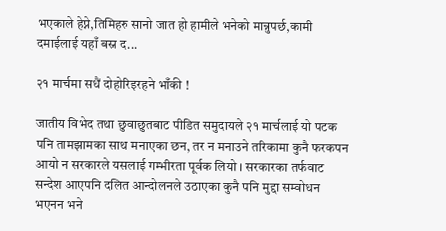भएकाले हेप्ने,तिमिहरु सानो जात हो हामीले भनेको मान्नुपर्छ,कामी दमाईलाई यहाँ बस्न द...

२१ मार्चमा सधैं दोहोरिइरहने भाँकी !

जातीय विभेद तथा छुवाछुतबाट पीडित समुदायले २१ मार्चलाई यो पटक पनि तामझामका साथ मनाएका छन, तर न मनाउने तरिकामा कुनै फरकपन आयो न सरकारले यसलाई गम्भीरता पूर्वक लियो । सरकारका तर्फवाट सन्देश आएपनि दलित आन्दोलनले उठाएका कुनै पनि मुद्दा सम्वोधन भएनन भने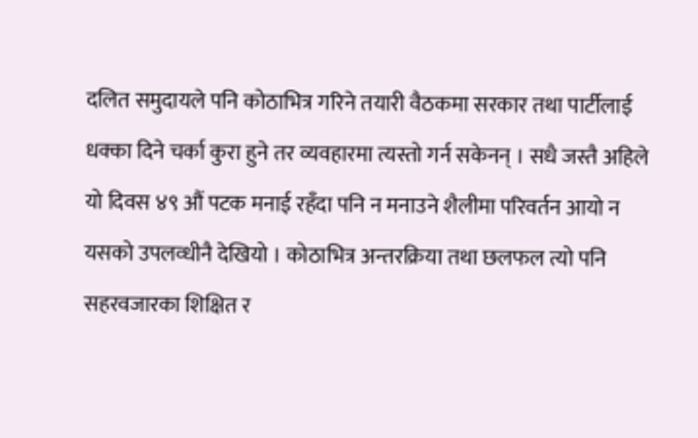दलित समुदायले पनि कोठाभित्र गरिने तयारी वैठकमा सरकार तथा पार्टीलाई धक्का दिने चर्का कुरा हुने तर व्यवहारमा त्यस्तो गर्न सकेनन् । सधै जस्तै अहिले यो दिवस ४९ औं पटक मनाई रहँदा पनि न मनाउने शैलीमा परिवर्तन आयो न यसको उपलव्धीनै देखियो । कोठाभित्र अन्तरक्रिया तथा छलफल त्यो पनि सहरवजारका शिक्षित र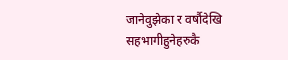जानेवुझेका र वर्षौदेखि सहभागीहुनेहरुकै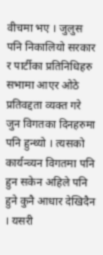वीचमा भए । जुलुस पनि निकालियो सरकार र पार्टीका प्रतिनिधिहरु सभामा आएर ओठे प्रतिवद्दता व्यक्त गरे जुन विगतका दिनहरुमा पनि हुन्थ्यो । त्यसको कार्यन्व्यन विगतमा पनि हुन सकेन अहिले पनि हुने कुनै आधार देखिदैन । यसरी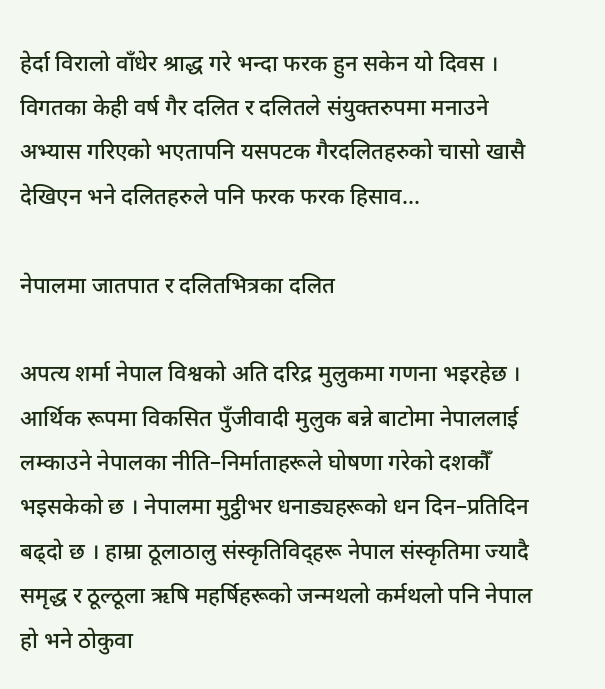हेर्दा विरालो वाँधेर श्राद्ध गरे भन्दा फरक हुन सकेन यो दिवस । विगतका केही वर्ष गैर दलित र दलितले संयुक्तरुपमा मनाउने अभ्यास गरिएको भएतापनि यसपटक गैरदलितहरुको चासो खासै देखिएन भने दलितहरुले पनि फरक फरक हिसाव...

नेपालमा जातपात र दलितभित्रका दलित

अपत्य शर्मा नेपाल विश्वको अति दरिद्र मुलुकमा गणना भइरहेछ । आर्थिक रूपमा विकसित पुँजीवादी मुलुक बन्ने बाटोमा नेपाललाई लम्काउने नेपालका नीति–निर्माताहरूले घोषणा गरेको दशकौँ भइसकेको छ । नेपालमा मुट्ठीभर धनाड्यहरूको धन दिन–प्रतिदिन बढ्दो छ । हाम्रा ठूलाठालु संस्कृतिविद्हरू नेपाल संस्कृतिमा ज्यादै समृद्ध र ठूल्ठूला ऋषि महर्षिहरूको जन्मथलो कर्मथलो पनि नेपाल हो भने ठोकुवा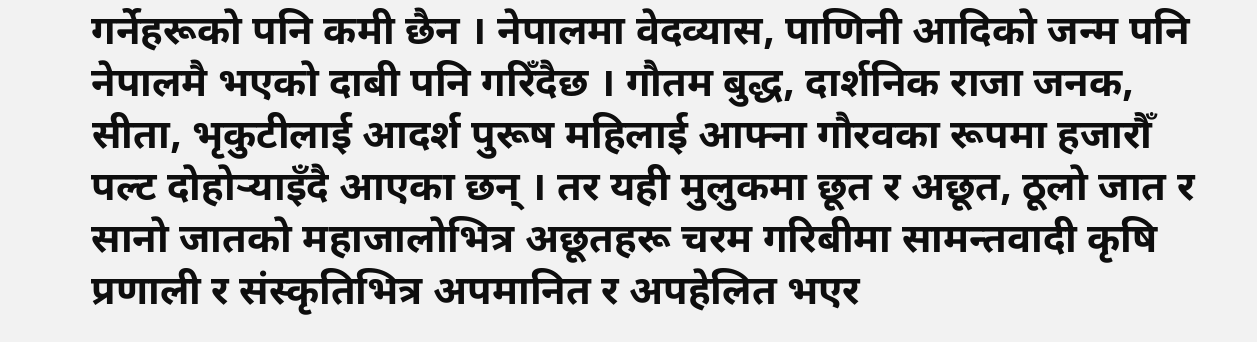गर्नेहरूको पनि कमी छैन । नेपालमा वेदव्यास, पाणिनी आदिको जन्म पनि नेपालमै भएको दाबी पनि गरिँदैछ । गौतम बुद्ध, दार्शनिक राजा जनक, सीता, भृकुटीलाई आदर्श पुरूष महिलाई आफ्ना गौरवका रूपमा हजारौँ पल्ट दोहोर्‍याइँदै आएका छन् । तर यही मुलुकमा छूत र अछूत, ठूलो जात र सानो जातको महाजालोभित्र अछूतहरू चरम गरिबीमा सामन्तवादी कृषि प्रणाली र संस्कृतिभित्र अपमानित र अपहेलित भएर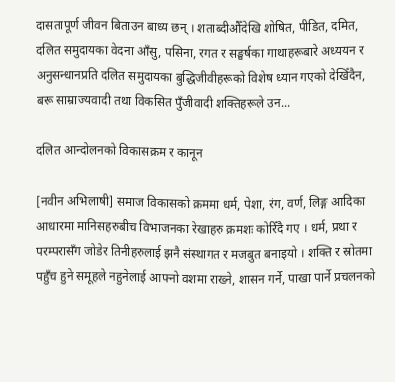दासतापूर्ण जीवन बिताउन बाध्य छन् । शताब्दीऔँदेखि शोषित, पीडित, दमित, दलित समुदायका वेदना आँसु, पसिना, रगत र सङ्घर्षका गाथाहरूबारे अध्ययन र अनुसन्धानप्रति दलित समुदायका बुद्धिजीवीहरूको विशेष ध्यान गएको देखिँदैन, बरू साम्राज्यवादी तथा विकसित पुँजीवादी शक्तिहरूले उन...

दलित आन्दोलनको विकासक्रम र कानून

[नवीन अभिलाषी] समाज विकासको क्रममा धर्म, पेशा, रंग, वर्ण, लिङ्ग आदिका आधारमा मानिसहरुबीच विभाजनका रेखाहरु क्रमशः कोरिँदै गए । धर्म, प्रथा र परम्परासँग जोडेर तिनीहरुलाई झनै संस्थागत र मजबुत बनाइयो । शक्ति र स्रोतमा पहुँच हुने समूहले नहुनेलाई आफ्नो वशमा राख्ने, शासन गर्ने, पाखा पार्ने प्रचलनको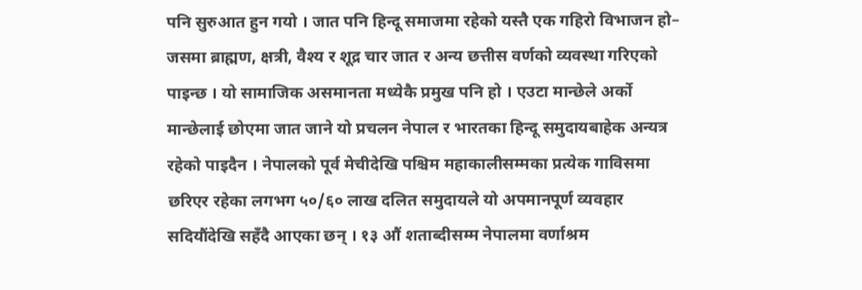पनि सुरुआत हुन गयो । जात पनि हिन्दू समाजमा रहेको यस्तै एक गहिरो विभाजन हो– जसमा ब्राह्मण, क्षत्री, वैश्य र शूद्र चार जात र अन्य छत्तीस वर्णको व्यवस्था गरिएको पाइन्छ । यो सामाजिक असमानता मध्येकै प्रमुख पनि हो । एउटा मान्छेले अर्को मान्छेलाई छोएमा जात जाने यो प्रचलन नेपाल र भारतका हिन्दू समुदायबाहेक अन्यत्र रहेको पाइदैन । नेपालको पूर्व मेचीदेखि पश्चिम महाकालीसम्मका प्रत्येक गाविसमा छरिएर रहेका लगभग ५०/६० लाख दलित समुदायले यो अपमानपूर्ण व्यवहार सदियौंदेखि सहँदै आएका छन् । १३ औं शताब्दीसम्म नेपालमा वर्णाश्रम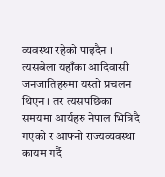व्यवस्था रहेको पाइदैन । त्यसबेला यहाँका आदिवासी जनजातिहरुमा यस्तो प्रचलन थिएन । तर त्यसपछिका समयमा आर्यहरु नेपाल भित्रिदै गएको र आफ्नो राज्यव्यवस्था कायम गर्दै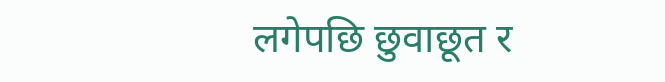लगेपछि छुवाछूत र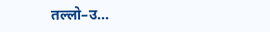तल्लो–उ...